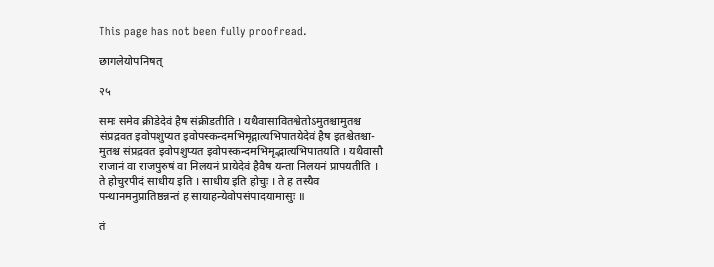This page has not been fully proofread.

छागलेयोपनिषत्

२५

समः समेव क्रीडेदेवं हैष संक्रीडतीति । यथैवासावितश्वेतोऽमुतश्चामुतश्च
संप्रद्रवत इवोपशुप्यत इवोपस्कन्दमभिमृद्गात्यभिपातयेदेवं हैष इतश्चेतश्चा-
मुतश्च संप्रद्रवत इवोपशुप्यत इवोपस्कन्दमभिमृद्भात्यभिपातयति । यथैवासौ
राजानं वा राजपुरुषं वा निलयनं प्रायेदेवं हैवैष यन्ता निलयनं प्रापयतीति ।
ते होचुरपीदं साधीय इति । साधीय इति होचुः । ते ह तस्यैव
पन्थानमनुप्रातिष्ठन्नन्तं ह सायाहन्येवोपसंपादयामासुः ॥

तं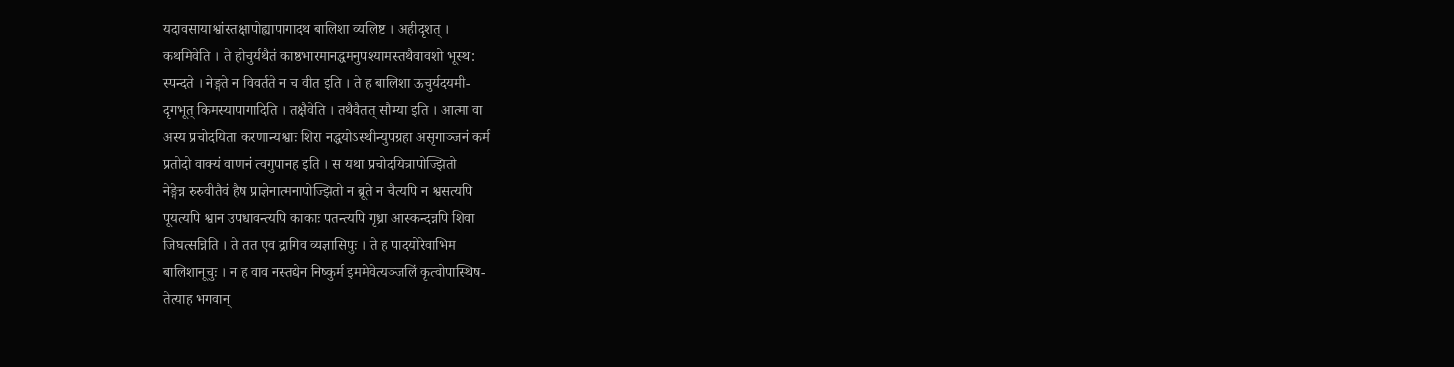यदावसायाश्वांस्तक्षापोह्यापागादथ बालिशा व्यलिष्ट । अहीदृशत् ।
कथमिवेति । ते होचुर्यथैतं काष्ठभारमानद्धमनुपश्यामस्तथैवावशो भूस्थ:
स्पन्दते । नेङ्गते न विवर्तते न च वीत इति । ते ह बालिशा ऊचुर्यदयमी-
दृगभूत् किमस्यापागादिति । तक्षैवेति । तथैवैतत् सौम्या इति । आत्मा वा
अस्य प्रचोदयिता करणान्यश्वाः शिरा नद्धयोऽस्थीन्युपग्रहा असृगाञ्जनं कर्म
प्रतोदो वाक्यं वाणनं त्वगुपानह इति । स यथा प्रचोदयित्रापोज्झितो
नेङ्गेन्न रुरुवीतैवं हैष प्राज्ञेनात्मनापोज्झितो न ब्रूते न चैत्यपि न श्वसत्यपि
पूयत्यपि श्वान उपधावन्त्यपि काकाः पतन्त्यपि गृध्रा आस्कन्दन्नपि शिवा
जिघत्सन्निति । ते तत एव द्रागिव व्यज्ञासिपुः । ते ह पादयोरेवाभिम
बालिशानूचुः । न ह वाव नस्तद्येन निष्कुर्म इममेवेत्यञ्जलिं कृत्वोपास्थिष-
तेत्याह भगवान्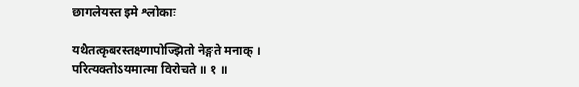छागलेयस्त इमे श्लोकाः

यथैतत्कृबरस्तक्ष्णापोज्झितो नेङ्गते मनाक् ।
परित्यक्तोऽयमात्मा विरोचते ॥ १ ॥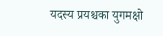यदस्य प्रयश्चका युगमक्षो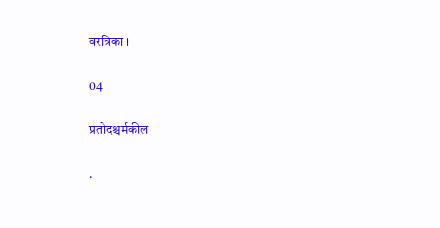वरत्रिका ।

04

प्रतोदश्चर्मकील

.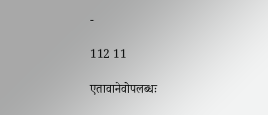-

112 11

एतावानेवोपलब्धः